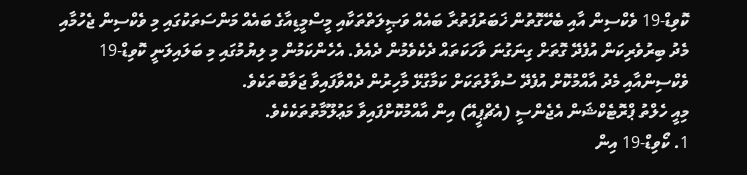ކޮވިޑް-19 ވެކްސިން އާއި ބެހޭގޮތުން ޚަބަރުފަތުރާ ބައެއް ވަޞީލަތްތަކާއި މީސްމީޑިއާގެ ބައެއް މަންސަތަކުގައި މި ވެކްސިން ޖެހުމާއި މެދު ބިރުވެރިކަން އުފެދޭ ގޮތަށް ގިނަގުނަ ވާހަކަތައް ދެކެވެމުން ދެއެވެ. އެހެންކަމުން މި ލިޔުމުގައި މި ބަލައިލަނީ ކޮވިޑް-19 ވެކްސިންއާއި މެދު އާއްމުކޮށް އުފެދޭ ސުވާލުތަކަށް ކަމާގުޅޭ މާހިރުން ދެއްވާފައިވާ ޖަވާބުތަކެވެ.
މިއީ ހެލްތު ޕްރޮޓެކްޝަން އެޖެންސީ (އެޗްޕީއޭ) އިން އާއްމުކޮށްފައިވާ މަޢުލޫމާތުތަކެކެވެ.
1. ކޯވިޑް-19 އިން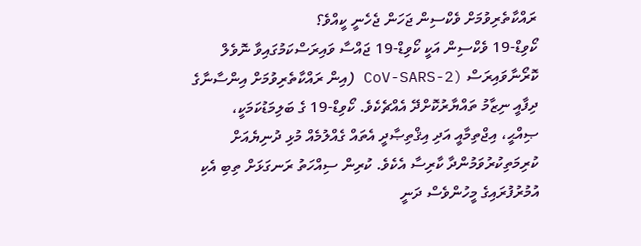ރައްކާތެރިވުމަށް ވެކްސިން ޖަހަން ޖެހެނީ ކީއްވެ؟
ކޯވިޑް-19 ވެކްސިން އަކީ ކޯވިޑް-19 ޖައްސާ ވައިރަސްކަމުގައިވާ ނޮވެލް ކޮރޯނާވައިރަސް (2-CoV-SARS (އިން ރައްކާތެރިވުމަށް އިންސާނާގެ ދިފާއީ ނިޒާމު ތައްޔާރުކޮށްދޭ އެއްޗެކެވެ. ކޯވިޑް-19 ގެ ބަލިމަޑުކަމަކީ، ޞިއްޙީ، އިޖްތިމާއީ އަދި އިޤްތިޞާދީ އެތައް ގެއްލުމެއް މުޅި ދުނިޔެއަށް ކުރިމަތިކުރުވަމުންދާ ކާރިސާ އެކެވެ. ކުރިން ސިއްހަތު ރަނގަޅަށް ތިބި އެކި އުމުރުފުރައިގެ މީހުންވެސް ދަނީ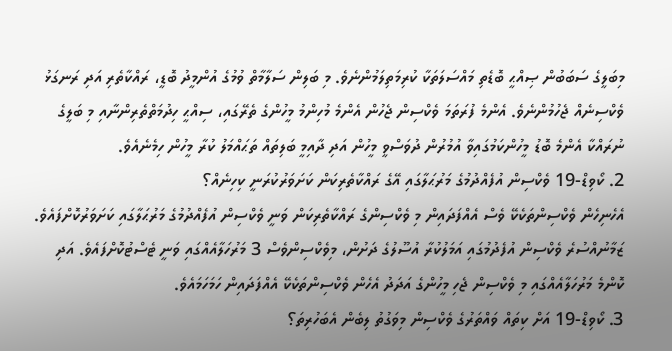މިބަލީގެ ސަބަބުން ޞިއްޙީ ބޮޑެތި މައްސަލަތަކާ ކުރިމަތިލަމުންނެވެ. މި ބަލިން ސަލާމާތް ވުމުގެ އުންމީދު ބޮޑީ، ރައްކާތެރި އަދި ރަނގަޅު ވެކްސިނެއް ޖެހުމުންނެވެ. އެންމެ ފުރަތަމަ ވެކްސިން ޖެހުން އެންމެ މުހިންމު މީހުންގެ ތެރޭގައި، ސިއްޙީ ހިދުމަތްތެރިންނާއި މި ބަލީގެ ނުރައްކާ އެންމެ ބޮޑު މީހުންކަމުގައިވާ އުމުރުން ދުވަސްވީ މީހުން އަދި ދާއިމީ ބަލިތައް ތަޙައްމަލު ކުރާ މީހުން ހިމެނެއެވެ.
2. ކޯވިޑް-19 ވެކްސިން އުފެއްދުމުގެ މަރުޙަލާގައި އޭގެ ރައްކާތެރިކަން ކަށަވަރުކުރަނީ ކިހިނެއް؟
އެހެނިހެން ވެކްސިންތަކެކޭ ވެސް އެއްފަދައިން މި ވެކްސިންގެ ރައްކާތެރިކަން ވަނީ ވެކްސިން އުފެއްދުމުގެ މަރުޙަލާގައި ކަށަވަރުކޮށްފައެވެ. ޒަމާނުއްސުރެ ވެކްސިން އުފެދުމުގައި އަމަލުކުރާ އުސޫލުގެ ދަށުން، މިވެކްސިންވެސް 3 މަރުހަލާއެއްގައި ވަނީ ޓެސްޓުކޮށްފައެވެ. އަދި ކޮންމެ މަރުހަލާއެއްގައި މި ވެކްސިން ޖެހި މީހުންގެ އަދަދު އެހެން ވެކްސިންތަކެކޭ އެއްފަދައިން ހަމަހަމައެވެ.
3. ކޯވިޑް-19 އަށް ކިތައް ވައްތަރުގެ ވެކްސިން މިވަގުތު ލިބެން އެބަހުރިތަ؟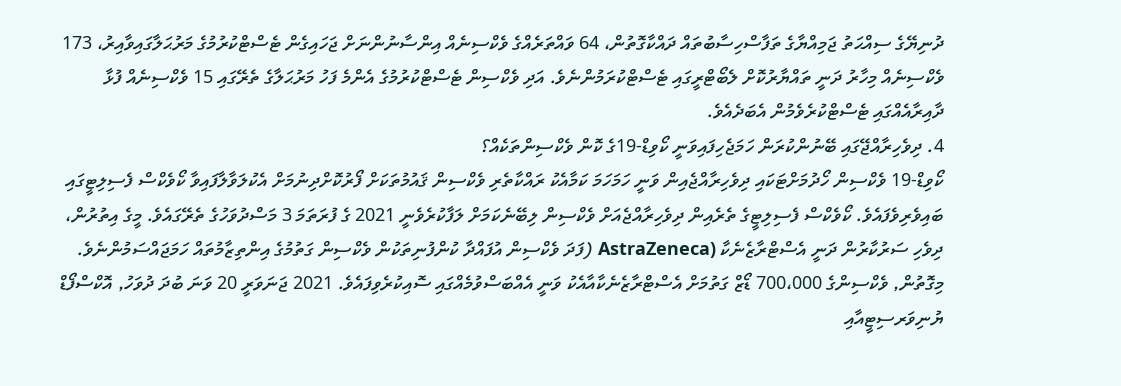ދުނިޔޭގެ ސިއްޙަތު ޖަމިއްޔާގެ ތަފާސްހިސާބުތައް ދައްކާގޮތުން، 64 ވައްތަރެއްގެ ވެކްސިނެއް އިންސާނުންނަށް ޖަހައިގެން ޓެސްޓްކުރުމުގެ މަރުޙަލާގައިވާއިރު، 173 ވެކްސިނެއް މިހާރު ދަނީ ތައްޔާރުކޮށް ލެބޯޓްރީގައި ޓެސްޓްކުރަމުންނެވެ. އަދި ވެކްސިން ޓެސްޓްކުރުމުގެ އެންމެ ފަހު މަރުޙަލާގެ ތެރޭގައި 15 ވެކްސިނެއް ފުޅާ ދާއިރާއެއްގައި ޓެސްޓްކުރެވެމުން އެބަދެއެވެ.
4. ދިވެހިރާއްޖޭގައި ބޭނުންކުރަން ހަމަޖެހިފައިވަނީ ކޯވިޑް-19ގެ ކޮން ވެކްސިންތަކެއް؟
ކޯވިޑް-19 ވެކްސިން ހޯދުމަށްޓަކައި ދިވެހިރާއްޖެއިން ވަނީ ހަމަހަމަ ކަމާއެކު ރައްކާތެރި ވެކްސިން ޤައުމުތަކަށް ފޯރުކޮށްދިނުމަށް އެކުލަވާލާފައިވާ ކޯވެކްސް ފެސިލިޓީގައި ބައިވެރިވެފައެވެ. ކޯވެކްސް ފެސިލިޓީގެ ތެރެއިން ދިވެހިރާއްޖެއަށް ވެކްސިން ލިބޭނެކަމަށް ލަފާކުރެވެނީ 2021 ގެ ފުރަތަމަ 3 މަސްދުވަހުގެ ތެރޭގައެވެ. މީގެ އިތުރުން، ދިވެހި ސަރުކާރުން ދަނީ އެސްޓްރާޒެނެކާ (AstraZeneca (ފަދަ ވެކްސިން އުފައްދާ ކުންފުނިތަކުން ވެކްސިން ގަތުމުގެ އިންތިޒާމުތައް ހަމަޖައްސަމުންނެވެ. މިގޮތުން, ވެކްސިންގެ 700،000 ޑޯޒް ގަތުމަށް އެސްޓްރާޒެނެކާއާއެކު ވަނީ އެއްބަސްވުމެއްގައި ސޮއިކުރެވިފައެވެ. 2021 ޖަނަވަރީ 20 ވަނަ ބުދަ ދުވަހު, އޮކްސްފޯޑް ޔުނިވަރސިޓީއާއި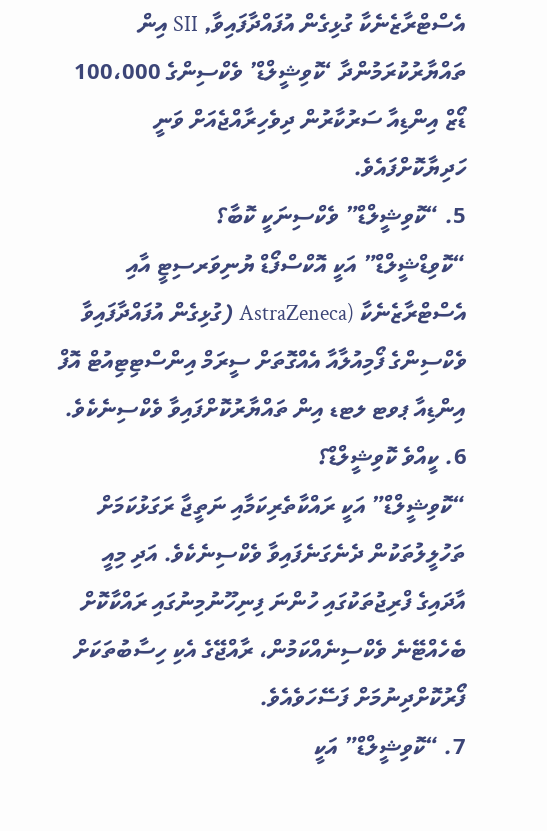އެސްޓްރާޒެނެކާ ގުޅިގެން އުފައްދާފައިވާ, SII އިން ތައްޔާރުކުރަމުންދާ ‘ކޮވިޝީލްޑް’ ވެކްސިންގެ 100،000 ޑޯޒް އިންޑިއާ ސަރުކާރުން ދިވެހިރާއްޖެއަށް ވަނީ ހަދިޔާކޮށްފައެވެ.
5. “ކޮވިޝީލްޑް” ވެކްސިނަކީ ކޮބާ؟
“ކޮވިޑްޝީލްޑް” އަކީ އޮކްސްފޯޑް ޔުނިވަރސިޓީ އާއި އެސްޓްރާޒެނެކާ (AstraZeneca (ގުޅިގެން އުފައްދާފައިވާ ވެކްސިންގެ ފޯމިއުލާއާ އެއްގޮތަށް ސީރަމް އިންސްޓިޓިއުޓް އޮފް އިންޑިއާ ޕވޓ ލޓޑ އިން ތައްޔާރުކޮށްފައިވާ ވެކްސިނެކެވެ.
6. ކީއްވެ ކޮވިޝީލްޑް؟
“ކޮވިޝީލްޑް” އަކީ ރައްކާތެރިކަމާއި ނަތީޖާ ރަގަޅުކަމަށް ތަހުލީލުތަކުން ދެނެގަނެފައިވާ ވެކްސިނެކެވެ. އަދި މިއީ އާދައިގެ ފްރިޖުތަކުގައި ހުންނަ ފިނިހޫނުމިނުގައި ރައްކާކޮށް ބެހެއްޓޭނެ ވެކްސިނެއްކަމުން، ރާއްޖޭގެ އެކި ހިސާބުތަކަށް ފޯރުކޮށްދިނުމަށް ފަސޭހަވެއެވެ.
7. “ކޮވިޝީލްޑް” އަކީ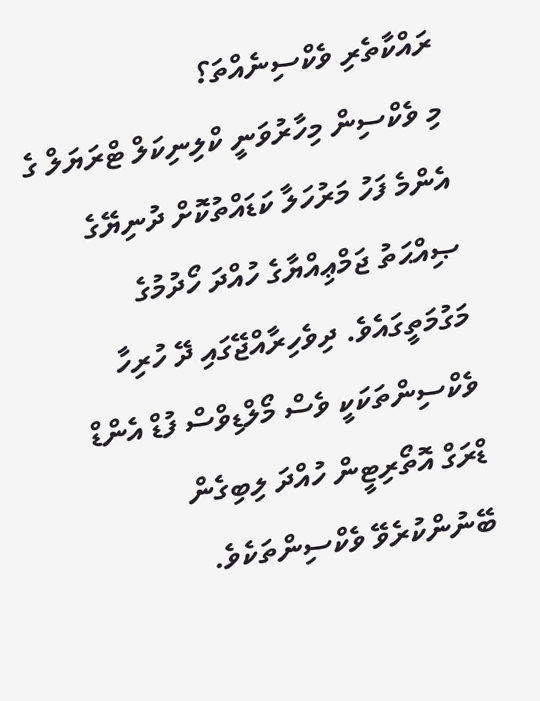ރައްކާތެރި ވެކްސިނެއްތަ؟
މި ވެކްސިން މިހާރުވަނީ ކްލިނިކަލް ޓްރަޔަލް ގެ އެންމެ ފަހު މަރުހަލާ ކަޑައްތުކޮށް ދުނިޔޭގެ ޞިއްޙަތު ޖަމްޢިއްޔާގެ ހުއްދަ ހޯދުމުގެ މަގުމަތީގައެވެ. ދިވެހިރާއްޖޭގައި ދޭ ހުރިހާ ވެކްސިންތަކަކީ ވެސް މޯލްޑިވްސް ފުޑް އެންޑް ޑްރަގް އޮތޯރިޓީން ހުއްދަ ލިބިގެން ބޭނުންކުރެވޭ ވެކްސިންތަކެވެ.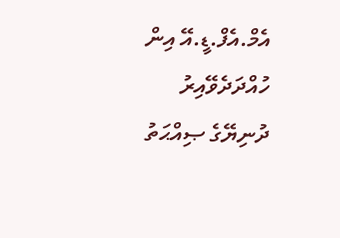އެމް.އެފް.ޑީ.އޭ އިން ހުއްދަދެވޭއިރު ދުނިޔޭގެ ޞިއްޙަތު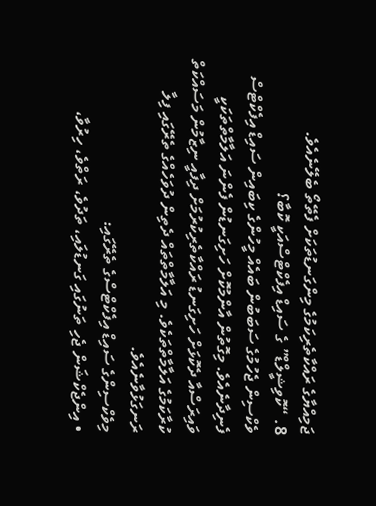ޖަމިއްޔާގެ ރައްކާތެރިކަމުގެ މިންގަނޑުތަކަށް ފެތޭތޯ ބެލޭނެއެވެ.
8. “ކޮވިޝީލްޑް” ގެ ސައިޑް އިފެކްޓްސްއަކީ ކޮބާ؟
ވެކްސިން ޖެހުމުގެ ސަބަބުން ބައެއް މީހުންގެ ކިބައިން ސައިޑް އިފެކްޓްސް ފެނިދާނެއެވެ. މިގޮތުން އާންމުކޮށް ހަށިގަނޑުން ފެންނަ އަލާމާތްތަކަކީ ވައިރަސްއާ ދެކޮޅަށް ހަށިގަނޑު ރައްކާތެރިކުރުމަށް ދިފާއީ ނިޒާމުން މަސައްކަތް ކުރާކަމުގެ އަލާމާތްތަކެވެ. މި އަލާމާތްތައް ދެތިން ދުވަހެއްގެ ތެރޭގައި ފިލާ ރަނގަޅުވާނެއެވެ.
މިވެކްސިންގެ ސައިޑް އިފެކްޓްސްގެ ތެރޭގައި:
• އިންޖެކްޝަން ޖެހި ތަނުގައި ގަނޑުލައި، ތަދުވެ، ރަތްވެ، ހިރުވާ،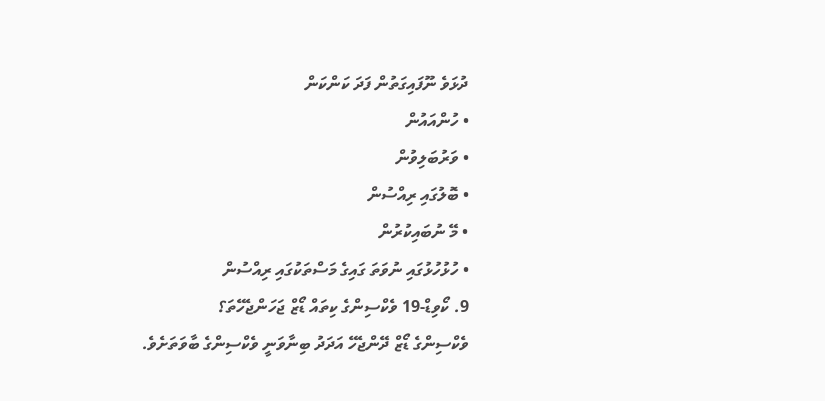ދުޅަވެ ނޫފައިގަތުން ފަދަ ކަންކަން
• ހުންއައުން
• ވަރުބަލިވުން
• ބޮލުގައި ރިއްސުން
• މޭ ނުބައިކުރުން
• ހުޅުހުޅުގައި ނުވަތަ ގައިގެ މަސްތަކުގައި ރިއްސުން
9. ކޯވިޑް-19 ވެކްސިންގެ ކިތައް ޑޯޒް ޖަހަންޖެހޭތަ؟
ވެކްސިންގެ ޑޯޒް ދޭންޖެހޭ އަދަދު ބިނާވަނީ ވެކްސިންގެ ބާވަތަށެވެ.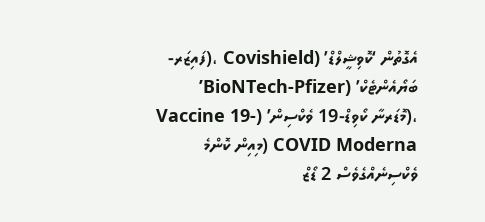އެގޮތުން ‘ކޮވިޝީލްޑް’ (Covishield ،(ފައިޒަރ-ބަޔޯއެންޓެކް’ (BioNTech-Pfizer’ ،(މޮޑަރނާ ކޯވިޑް-19 ވެކްސިން’ (Vaccine 19-COVID Moderna (މިއިން ކޮންމެ ވެކްސިނެއްގެވެސް 2 ޑޯޒް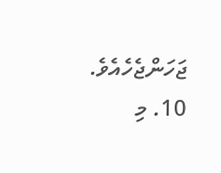ޖަހަންޖެހެއެވެ.
10. މި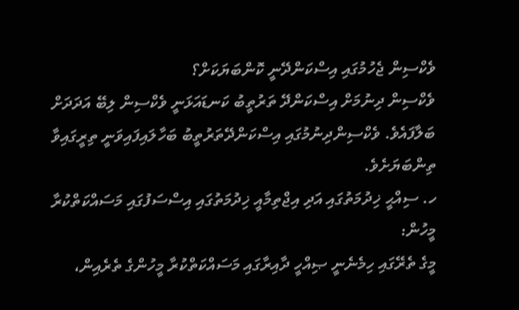ވެކްސިން ޖެހުމުގައި އިސްކަންދޭނީ ކޮންބަޔަކަށް؟
ވެކްސިން ދިނުމަށް އިސްކަންދޭ ތަރުތީބު ކަނޑައަޅަނީ ވެކްސިން ލިބޭ އަދަދަށް ބަލާފައެވެ. ވެކްސިންދިނުމުގައި އިސްކަންދޭތަރުތީބު ބަހާލައިފައިވަނީ ތިރީގައިވާ ތިންބަޔަށެވެ.
ހ. ސިއްޙީ ޚިދުމަތުގައި އަދި އިޖްތިމާއީ ޚިދުމަތުގައި އިސްސަފުގައި މަސައްކަތްކުރާ މީހުން:
މީގެ ތެރޭގައި ހިމެނެނީ ޞިއްހީ ދާއިރާގައި މަސައްކަތްކުރާ މީހުންގެ ތެރެއިން،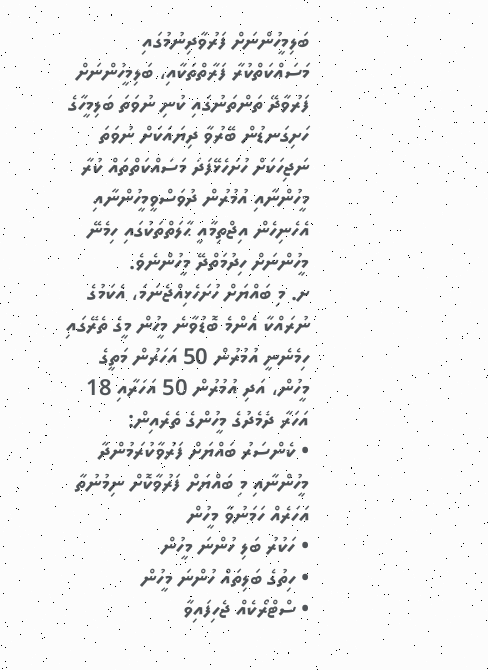ބަލިމީހުންނަށް ފަރުވާދިނުމުގައި މަސައްކަތްކުރާ ފަރާތްތަކާއި، ބަލިމީހުންނަށް ފަރުވާދޭ ތަންތަނުގައި ކުނި ނުވަތަ ބަލިމީހާގެ ހަށިގަނޑުން ބޭރުވާ ދިޔައަކަށް ނުވަތަ ނަޖިހަކަށް ހުށަހެޅޭފަދަ މަސައްކަތްތައް ކުރާ މީހުންނާއި އުމުރުން ދުވަސްވީމީހުންނާއި އެހެނިހެން އިޖްތިމާއީ ޙާލަތްތަކުގައި ހިމެނޭ މީހުންނަށް ހިދުމަތްދޭ މީހުންނެވެ.
ށ. މި ބައްޔަށް ހުށަހެޅިއްޖެނަމަ، އެކަމުގެ ނުރައްކާ އެންމެ ބޮޑުވާނެ މީހުން މީގެ ތެރޭގައި ހިމެނެނީ އުމުރުން 50 އަހަރުން މަތީގެ މީހުން، އަދި އުމުރުން 50 އަހަރާއި 18 އަހަރާ ދެމެދުގެ މީހުންގެ ތެރެއިން:
• ކެންސަރު ބައްޔަށް ފަރުވާކުރަމުންދާ މީހުންނާއި މި ބައްޔަށް ފަރުވާކޮށް ނިމުނުތާ އަހަރެއް ހަމަނުވާ މީހުން
• ހަކުރު ބަލި ހުންނަ މީހުން
• ހިތުގެ ބަލިތައް ހުންނަ މީހުން
• ސްޓްރޯކެއް ޖެހިފައިވާ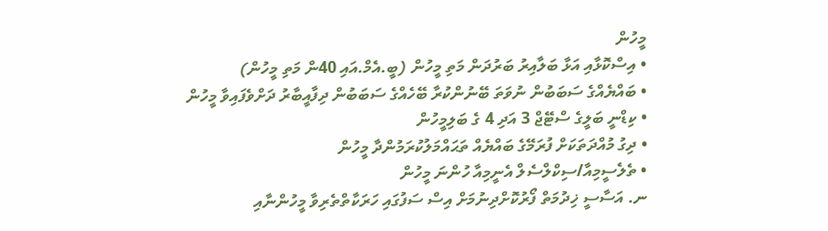މީހުން
• އިސްކޮޅާއި އަޅާ ބަލާއިރު ބަރުދަން މަތި މީހުން (ބީ.އެމް.އައި 40ން މަތި މީހުން)
• ބައްޔެއްގެ ސަބަބުން ނުވަތަ ބޭނުންކުރާ ބޭހެއްގެ ސަބަބުން ދިފާއީބާރު ދަށްވެފައިވާ މީހުން
• ކިޑްނީ ބަލީގެ ސްޓޭޖް 3 އަދި 4 ގެ ބަލިމީހުން
• ދިގު މުއްދަތަކަށް ފުރަމޭގެ ބައްޔެއް ތަޙައްމަލުކުރަމުންދާ މީހުން
• ތެލެސީމިއާ/ސިކްލްސެލް އެނީމިއާ ހުންނަ މީހުން
ނ. އަސާސީ ޚިދުމަތް ފޯރުކޮށްދިނުމަށް އިސް ސަފުގައި ހަރަކާތްތެރިވާ މީހުންނާއި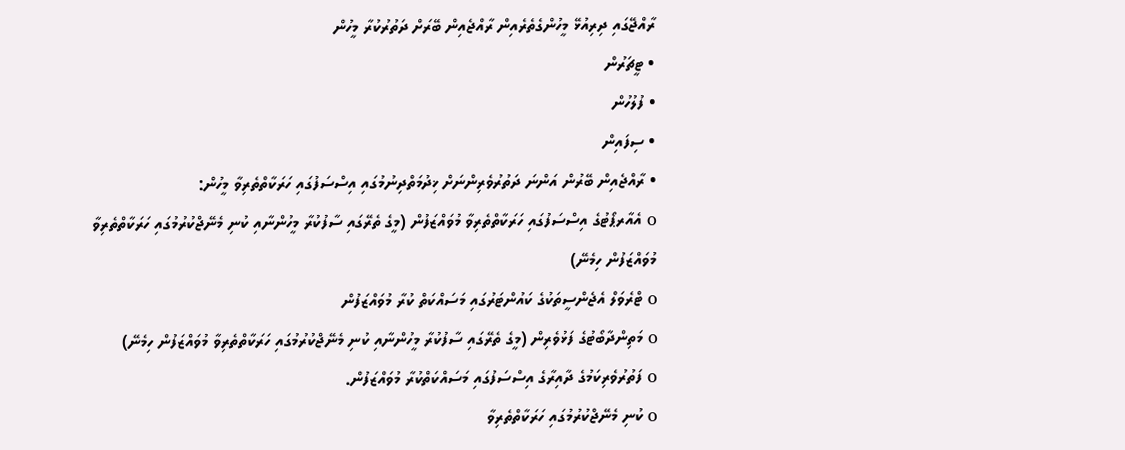ރާއްޖޭގައި ދިރިއުޅޭ މީހުންގެތެރެއިން ރާއްޖެއިން ބޭރަށް ދަތުރުކުރާ މީހުން
• ޓީޗަރުން
• ފުލުހުން
• ސިފައިން
• ރާއްޖެއިން ބޭރުން އަންނަ ދަތުރުވެރިންނަށް ޚިދުމަތްދިނުމުގައި އިސްސަފުގައި ހަރަކާތްތެރިވާ މީހުން:
o އެއާރޕޯޓުގެ އިސްސަފުގައި ހަރަކާތްތެރިވާ މުވައްޒަފުން (މީގެ ތެރޭގައި ސާފުކުރާ މީހުންނާއި ކުނި މެނޭޖްކުރުމުގައި ހަރަކާތްތެރިވާ މުވައްޒަފުން ހިމެނޭ)
o ޓްރެވަލް އެޖެންސީތަކުގެ ކައުންޓަރުގައި މަސައްކަތް ކުރާ މުވައްޒަފުން
o މަތިންދާބޯޓުގެ ފަޅުވެރިން (މީގެ ތެރޭގައި ސާފުކުރާ މީހުންނާއި ކުނި މެނޭޖްކުރުމުގައި ހަރަކާތްތެރިވާ މުވައްޒަފުން ހިމެނޭ)
o ފަތުރުވެރިކަމުގެ ދާއިރާގެ އިސްސަފުގައި މަސައްކަތްކުރާ މުވައްޒަފުން.
o ކުނި މެނޭޖްކުރުމުގައި ހަރަކާތްތެރިވާ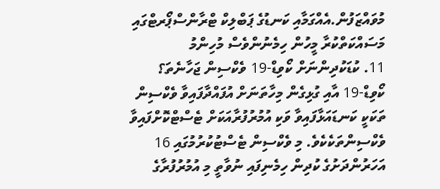މުވައްޒަފުން.އެއްގަމާއި ކަނޑުގެ ޕަބްލިކް ޓްރާންސްޕޯރޓްގައި މަސައްކަތްކުރާ މީހުން ހިމެނުންވެސް މުހިންމު
11. ކުޑަކުދިންނަށް ކޯވިޑް-19 ވެކްސިން ޖަހާނެތަ؟
ކޯވިޑް-19 އާއި ގުޅިގެން މިހާތަނަށް އުފައްދާފައިވާ ވެކްސިން ތަކަކީ ކަނޑައަޅާފައިވާ ވަކި އުމުރުފުރާއަކަށް ޓެސްޓްކޮށްފައިވާ ވެކްސިންތަކެކެވެ. މި ވެކްސިން ޓެސްޓުކުރުމުގައި 16 އަހަރުންދަށުގެ ކުދިން ހިމެނިފައި ނުވާތީ މި އުމުރުފުރާގެ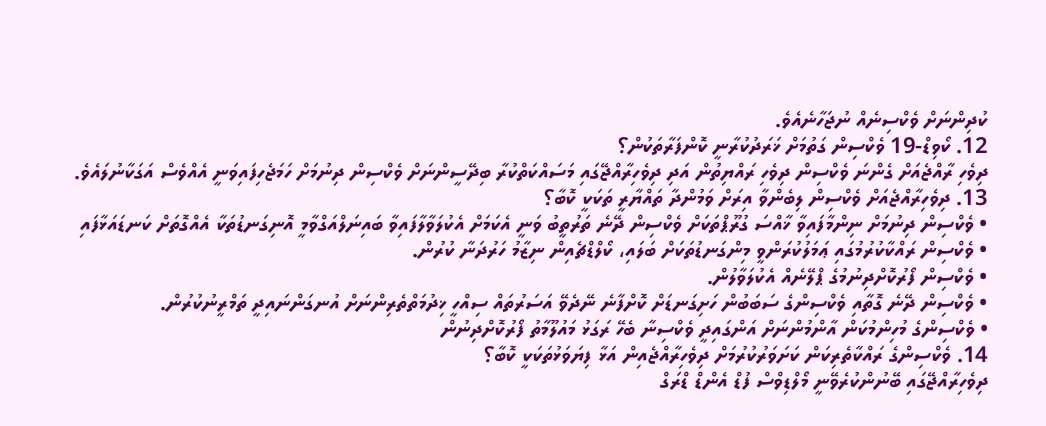ކުދިންނަށް ވެކްސިނެއް ނުޖަހާނެއެވެ.
12. ކޯވިޑް-19 ވެކްސިން ގަތުމަށް ޚަރަދުކުރާނީ ކޮންފަރާތަކުން؟
ދިވެހި ރާއްޖެއަށް ގެންނަ ވެކްސިން ދިވެހި ރައްޔިތުން އަދި ދިވެހިރާއްޖޭގައި މަސައްކަތްކުރާ ބިދޭސީންނަށް ވެކްސިން ދިނުމަށް ހަމަޖެހިފައިވަނީ އެއްވެސް އަގަކާނުލައެވެ.
13. ދިވެހިރާއްޖެއަށް ވެކްސިން ލިބެންވާ އިރަށް ވަމުންދާ ތައްޔާރީ ތަކަކީ ކޮބާ؟
• ވެކްސިން ދިނުމަށް ނިންމާފައިވާ ޚާއްސަ ގުރޫޕްތަކަށް ވެކްސިން ދޭނެ ތަރުތީބު ވަނީ އެކަމަށް އެކުލަވާލާފައިވާ ބައިނަލްއަގްވާމީ އޮނިގަނޑުތަކާ އެއްގޮތަށް ކަނޑައަޅާފައި
• ވެކްސިން ރައްކާކުރުމުގައި ޢަމަލުކުރަންވީ މިންގަނޑުތަކަށް ބަލައި، ކޯލްޑްޗެއިން ނިޒާމު ހަރުދަނާ ކުރުން.
• ވެކްސިން ފޯރުކޮށްދިނުމުގެ ޕްލޭނެއް އެކުލަވާލުން.
• ވެކްސިން ދޭނެ ގޮތާއި ވެކްސިންގެ ސަބަބުން ހަށިގަނޑަށް ކޮށްފާނެ ނޭދެވޭ އަސަރުތައް ސިއްހީ ޚިދުމަތްތެރިންނަށް އުނގަންނައިދީ ތަމްރީނުކުރުން.
• ވެކްސިންގެ މުހިންމުކަން އާންމުންނަށް އަންގައިދީ ވެކްސިނާ ބެހޭ ރަގަޅު މައުލޫމާތު ފޯރުކޮށްދިނުން
14. ވެކްސިންގެ ރައްކާތެރިކަން ކަށަވަރުކުރުމަށް ދިވެހިރާއްޖެއިން އަޅާ ފިޔަވަޅުތަކަކީ ކޮބާ؟
ދިވެހިރާއްޖޭގައި ބޭނުންކުރެވޭނީ މޯލްޑިވްސް ފުޑް އެންޑް ޑްރަގް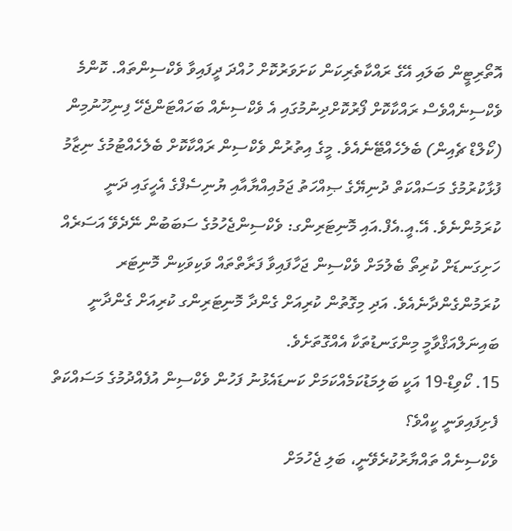އޮތޯރިޓީން ބަލައި އޭގެ ރައްކާތެރިކަން ކަށަވަރުކޮށް ހުއްދަ ދީފައިވާ ވެކްސިންތައް. ކޮންމެ ވެކްސިނެއްވެސް ރައްކާކޮށް ފޯރުކޮށްދިނުމުގައި އެ ވެކްސިނެއް ބަހައްޓަންޖެހޭ ފިނިހޫނުމިން (ކޯލްޑް ޗެއިން) ބެލެހެއްޓޭނެއެވެ. މީގެ އިތުރުން ވެކްސިން ރައްކާކޮށް ބެލެހެއްޓުމުގެ ނިޒާމު ފުޅާކުރުމުގެ މަސައްކަތް ދުނިޔޭގެ ޞިއްހަތު ޖަމުއިއްޔާއާއި ޔުނިސެފްގެ އެހީގައި ދަނީ ކުރަމުންނެވެ. އޭ.އީ.އެފް.އައި މޮނިޓަރިންގ: ވެކްސިންޖެހުމުގެ ސަބަބުން ނޭދެވޭ އަސަރެއް ހަށިގަނޑަށް ކުރިތޯ ބެލުމަށް ވެކްސިން ޖަހާފައިވާ ފަރާތްތައް ވަކިވަކިން މޮނިޓަރ ކުރަމުންގެންދާނެއެވެ. އަދި މިގޮތުން ކުރިއަށް ގެންދާ މޮނިޓަރިންގ ކުރިއަށް ގެންދާނީ ބައިނަލްއަޤްވާމީ މިންގަނޑުތަކާ އެއްގޮތަށެވެ.
15. ކޯވިޑް-19 އަކީ ބަލިމަޑުކަމެއްކަމަށް ކަނޑައެޅުނު ފަހުން ވެކްސިން އުފެއްދުމުގެ މަސައްކަތް ފެށިފައިވަނީ ކީއްވެ؟
ވެކްސިނެއް ތައްޔާރުކުރެވޭނީ، ބަލި ޖެހުމަށް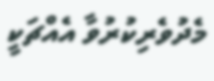މެދުވެރިކުރުވާ އެއްޗަކީ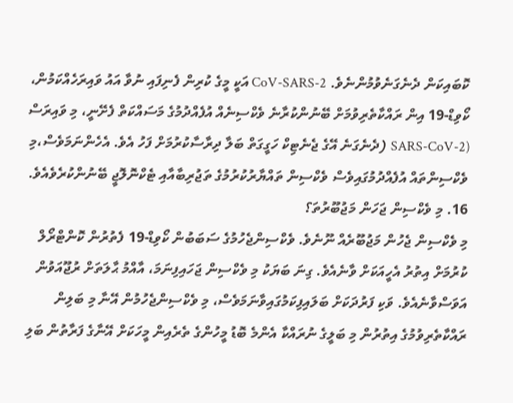ކޮބައިކަން ދެނެގަނެވުމުންނެވެ. 2-CoV-SARS އަކީ މީގެ ކުރިން ފެނިފައި ނުވާ އައު ވައިރަހެއްކަމުން، ކޯވިޑް-19 އިން ރައްކާތެރިވުމަށް ބޭނުންކުރާނެ ވެކްސިނެއް އުފެއްދުމުގެ މަސައްކަތް ފެށޭނީ، މި ވައިރަސް (SARS-CoV-2 (ދެނެގަނެ އޭގެ ޖެނެޓިކް ހަގީގަތް ބަލާ ދިރާސާކުރުމަށް ފަހު އެވެ. އެހެންނަމަވެސް،މި ވެކްސިންތައް އުފެއްދުމުގައިވެސް ވެކްސިން ތައްޔާރުކުރުމުގެ ތަޖުރިބާއާއި ޓެކްނޮލޮޖީ ބޭނުންކުރެވެއެވެ.
16. މި ވެކްސިން ޖަހަން މަޖުބޫރުތަ؟
މި ވެކްސިން ޖެހުން މަޖުބޫރެއް ނޫނެވެ. ވެކްސިންޖެހުމުގެ ސަބަބުން ކޯވިޑް-19 ފެތުރުން ކޮންޓްރޯލް ކުރުމަށް އިތުރު އެހީއަކަށް ވާނެއެވެ. ގިނަ ބަޔަކު މި ވެކްސިން ޖަހައިފިނަމަ، އާއްމު ޙާލަތަށް ރުޖޫއަވުން އަވަސްވާނެއެވެ. ވަކި ފަރުދަކަށް ބަލައިފިކަމުގައިވާނަމަވެސް، މި ވެކްސިންޖެހުމުން އޭނާ މި ބަލިން ރައްކާތެރިވުމުގެ އިތުރުން މި ބަލީގެ ނުރައްކާ އެންމެ ބޮޑު މީހުންގެ ތެރެއިން މީހަކަށް އޭނާގެ ފަރާތުން ބަލި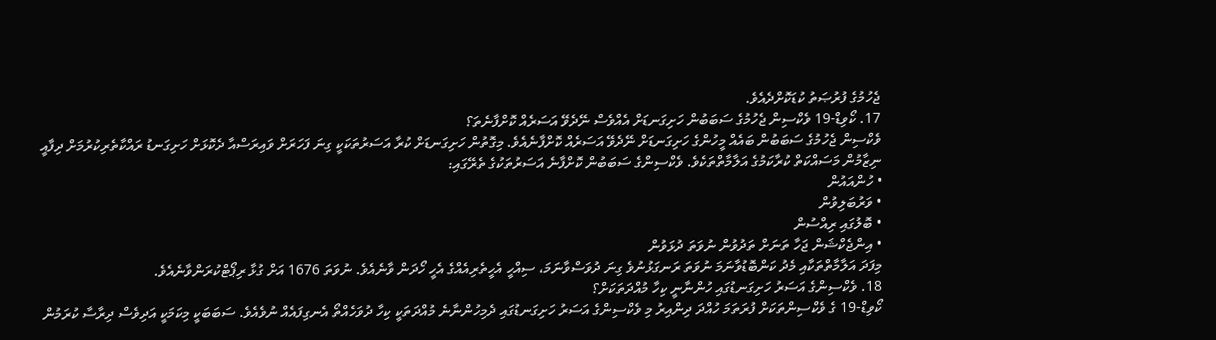ޖެހުމުގެ ފުރުޞަތު ކުޑަކޮށްދެއެވެ.
17. ކޯވިޑް-19 ވެކްސިން ޖެހުމުގެ ސަބަބުން ހަށިގަނޑަށް އެއްވެސް ނޭދެވޭ އަސަރެއް ކޮށްފާނެތަ؟
ވެކްސިން ޖެހުމުގެ ސަބަބުން ބައެއް މީހުންގެ ހަށިގަނޑަށް ނޭދެވޭ އަސަރެއް ކޮށްފާނެއެވެ. މިގޮތުން ހަށިގަނޑަށް ކުރާ އަސަރުތަކަކީ ގިނަ ފަހަރަށް ވައިރަސްއާ ދެކޮޅަށް ހަށިގަނޑު ރައްކާތެރިކުރުމަށް ދިފާއީ ނިޒާމުން މަސައްކަތް ކުރާކަމުގެ އަލާމާތްތަކެވެ. ވެކްސިންގެ ސަބަބުން ކޮށްފާނެ އަސަރުތަކުގެ ތެރޭގައި:
• ހުންއައުން
• ވަރުބަލިވުން
• ބޮލުގައި ރިއްސުން
• އިންޖެކްޝަން ޖަހާ ތަނަށް ތަދުވުން ނުވަތަ ދުޅަވުން
މިފަދަ އަލާމާތްތަކާއި މެދު ކަންބޮޑުވާނަމަ ނުވަތަ ރަނގަޅުނުވެ ގިނަ ދުވަސްވާނަމަ، ސިއްހީ އެހީތެރިއެއްގެ އެހީ ހޯދަން ވާނެއެވެ. ނުވަތަ 1676 އަށް ގުޅާ ރިޕޯޓްކުރަންވާނެއެވެ.
18. ވެކްސިންގެ އަސަރު ހަށިގަނޑުގައި ހުންނާނީ ކިހާ މުއްދަތަކަށް؟
ކޯވިޑް-19 ގެ ވެކްސިންތަކަށް ފުރަތަމަ ހުއްދަ ދިންއިރު މި ވެކްސިންގެ އަސަރު ހަށިގަނޑުގައި ދެމިހުންނާނެ މުއްދަތަކީ ކިހާ ދުވަހެއްތޯ އެނގިފައެއް ނުވެއެވެ. ސަބަބަކީ މިކަމަކީ އަދިވެސް ދިރާސާ ކުރަމުން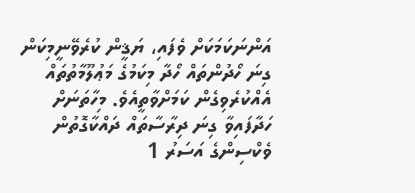އަންނަކަމަކަށް ވެފައި، ޔަޤީން ކުރެވޭނީމިކަން ގިނަ ހޯދުންތައް ހޯދާ މިކަމުގެ މަޢުލޫމާތުތައް އެއްކުރެވިގެން ކަމަށްވާތީއެވެ. މިހާތަނަށް ހަދާފައިވާ ގިނަ ދިރާސާތައް ދައްކާގޮތުން ވެކްސިންގެ އަސަރު 1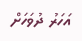އަހަރު ދުވަހަށް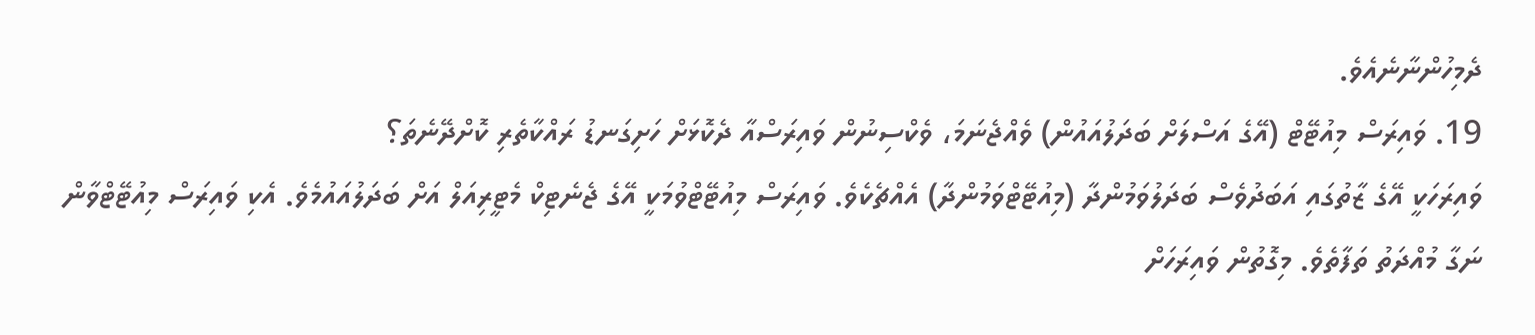ދެމިހުންނާނެއެވެ.
19. ވައިރަސް މިއުޓޭޓް (އޭގެ އަސްލަށް ބަދަލުއައުން) ވެއްޖެނަމަ، ވެކްސިނުން ވައިރަސްއާ ދެކޮޅަށް ހަށިގަނޑު ރައްކާތެރި ކޮށްދޭނެތަ؟
ވައިރަހަކީ އޭގެ ޒާތުގައި އަބަދުވެސް ބަދަލުވަމުންދާ (މިއުޓޭޓްވަމުންދާ) އެއްޗެކެވެ. ވައިރަސް މިއުޓޭޓްވުމަކީ އޭގެ ޖެނެޓިކް މެޓީރިއަލް އަށް ބަދަލުއައުމެވެ. އެކި ވައިރަސް މިއުޓޭޓްވާން ނަގާ މުއްދަތު ތަފާތެވެ. މިގޮތުން ވައިރަހަށް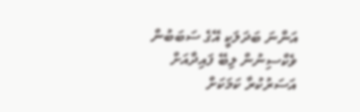އަންނަ ބަދަލަކީ އޭގެ ސަބަބުން ވެކްސިނުން ލިބޭ ފައިދާއަށް އަސަރުކުރާ ކަމަކަށް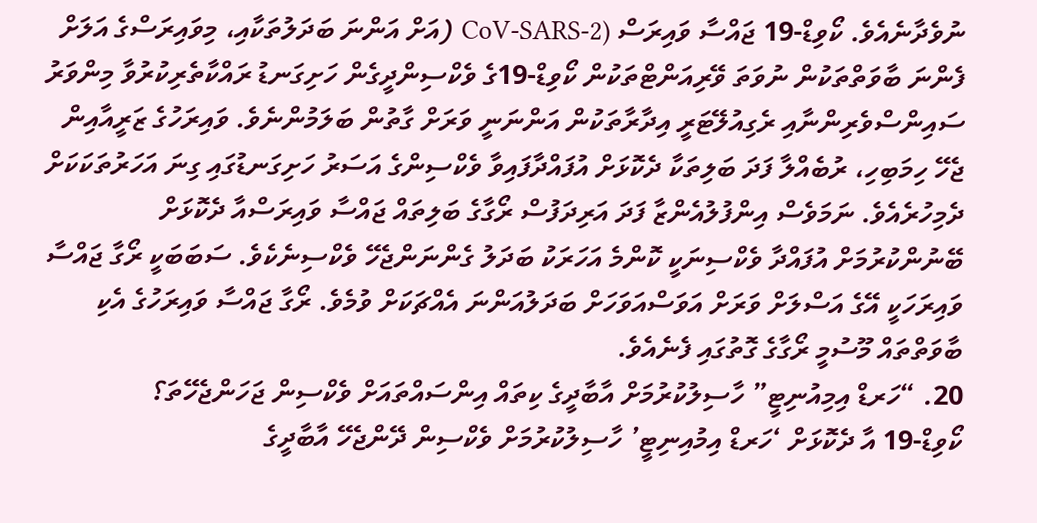ނުވެދާނެއެވެ. ކޯވިޑް-19 ޖައްސާ ވައިރަސް (2-CoV-SARS (އަށް އަންނަ ބަދަލުތަކާއި، މިވައިރަސްގެ އަލަށް ފެންނަ ބާވަތްތަކުން ނުވަތަ ވޭރިއަންޓްތަކުން ކޯވިޑް-19ގެ ވެކްސިންދީގެން ހަށިގަނޑު ރައްކާތެރިކުރުވާ މިންވަރު ސައިންސްވެރިންނާއި ރެގިއުލޭޓަރީ އިދާރާތަކުން އަންނަނީ ވަރަށް ގާތުން ބަލަމުންނެވެ. ވައިރަހުގެ ޒަރީއާއިން ޖެހޭ ހިމަބިހި، ރުބެއްލާ ފަދަ ބަލިތަކާ ދެކޮޅަށް އުފައްދާފައިވާ ވެކްސިންގެ އަސަރު ހަށިގަނޑުގައި ގިނަ އަހަރުތަކަކަށް ދެމިހުރެއެވެ. ނަމަވެސް އިންފުލުއެންޒާ ފަދަ އަރިދަފުސް ރޯގާގެ ބަލިތައް ޖައްސާ ވައިރަސްއާ ދެކޮޅަށް ބޭނުންކުރުމަށް އުފައްދާ ވެކްސިނަކީ ކޮންމެ އަހަރަކު ބަދަލު ގެންނަންޖެހޭ ވެކްސިނެކެވެ. ސަބަބަކީ ރޯގާ ޖައްސާ ވައިރަހަކީ އޭގެ އަސްލަށް ވަރަށް އަވަސްއަވަހަށް ބަދަލުއަންނަ އެއްޗަކަށް ވުމެވެ. ރޯގާ ޖައްސާ ވައިރަހުގެ އެކި ބާވަތްތައް މޫސުމީ ރޯގާގެ ގޮތުގައި ފެނެއެވެ.
20. “ހަރޑް އިމިއުނިޓީ” ހާސިލުކުރުމަށް އާބާދީގެ ކިތައް އިންސައްތައަށް ވެކްސިން ޖަހަންޖެހޭތަ؟
ކޯވިޑް-19 އާ ދެކޮޅަށް ‘ހަރޑް އިމުއިނިޓީ’ ހާސިލުކުރުމަށް ވެކްސިން ދޭންޖެހޭ އާބާދީގެ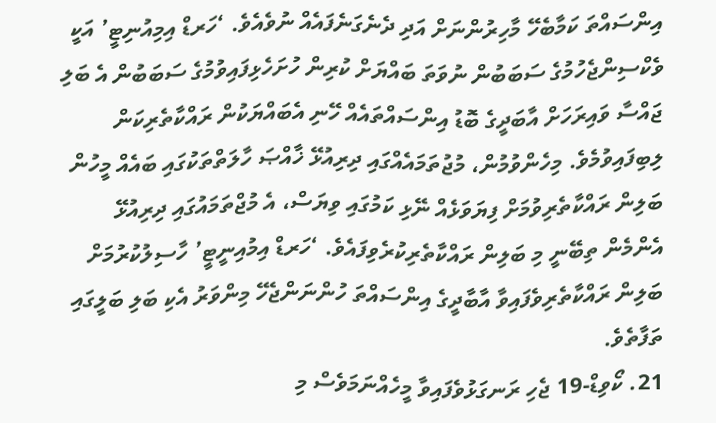އިންސައްތަ ކަމާބެހޭ މާހިރުންނަށް އަދި ދެނެގަނެފައެއް ނުވެއެވެ. ‘ހަރޑް އިމިއުނިޓީ’ އަކީ ވެކްސިންޖެހުމުގެ ސަބަބުން ނުވަތަ ބައްޔަށް ކުރިން ހުށަހެޅިފައިވުމުގެ ސަބަބުން އެ ބަލި ޖައްސާ ވައިރަހަށް އާބަދީގެ ބޮޑު އިންސައްތައެއް ހޭނި އެބައްޔަކުން ރައްކާތެރިކަން ލިބިފައިވުމެވެ. މިހެންވުމުން، މުޖުތަމައެއްގައި ދިރިއުޅޭ ޚާއްޞަ ހާލަތްތަކުގައި ބައެއް މީހުން ބަލިން ރައްކާތެރިވުމަށް ފިޔަވަޅެއް ނޭޅި ކަމުގައި ވިޔަސް، އެ މުޖްތަމައުގައި ދިރިއުޅޭ އެންމެން ތިބޭނީ މި ބަލިން ރައްކާތެރިކުރެވިފައެވެ. ‘ހަރޑް އިމުއިނީޓީ’ ހާސިލުކުރުމަށް ބަލިން ރައްކާތެރިވެފައިވާ އާބާދީގެ އިންސައްތަ ހުންނަންޖެހޭ މިންވަރު އެކި ބަލި ބަލީގައި ތަފާތެވެ.
21. ކޯވިޑް-19 ޖެހި ރަނގަޅުވެފައިވާ މީހެއްނަމަވެސް މި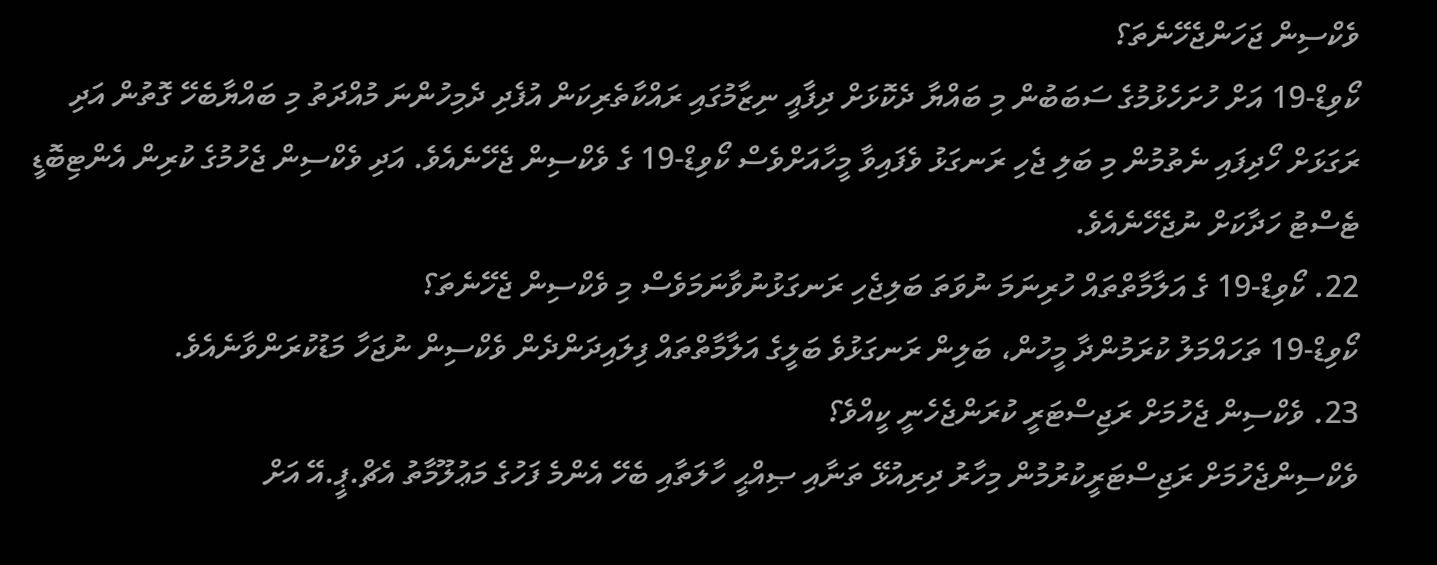ވެކްސިން ޖަހަންޖެހޭނެތަ؟
ކޯވިޑް-19 އަށް ހުށަހެޅުމުގެ ސަބަބުން މި ބައްޔާ ދެކޮޅަށް ދިފާއީ ނިޒާމުގައި ރައްކާތެރިކަން އުފެދި ދެމިހުންނަ މުއްދަތު މި ބައްޔާބެހޭ ގޮތުން އަދި ރަގަޅަށް ހޯދިފައި ނެތުމުން މި ބަލި ޖެހި ރަނގަޅު ވެފައިވާ މީހާއަށްވެސް ކޯވިޑް-19 ގެ ވެކްސިން ޖެހޭނެއެވެ. އަދި ވެކްސިން ޖެހުމުގެ ކުރިން އެންޓިބޮޑީ ޓެސްޓު ހަދާކަށް ނުޖެހޭނެއެވެ.
22. ކޯވިޑް-19 ގެ އަލާމާތްތައް ހުރިނަމަ ނުވަތަ ބަލިޖެހި ރަނގަޅުނުވާނަމަވެސް މި ވެކްސިން ޖެހޭނެތަ؟
ކޯވިޑް-19 ތަހައްމަލު ކުރަމުންދާ މީހުން، ބަލިން ރަނގަޅުވެ ބަލީގެ އަލާމާތްތައް ފިލައިދަންދެން ވެކްސިން ނުޖަހާ މަޑުކުރަންވާނެއެވެ.
23. ވެކްސިން ޖެހުމަށް ރަޖިސްޓަރީ ކުރަންޖެހެނީ ކީއްވެ؟
ވެކްސިންޖެހުމަށް ރަޖިސްޓަރީކުރުމުން މިހާރު ދިރިއުޅޭ ތަނާއި ޞިއްޙީ ހާލަތާއި ބެހޭ އެންމެ ފަހުގެ މަޢުލޫމާތު އެޗް.ޕީ.އޭ އަށް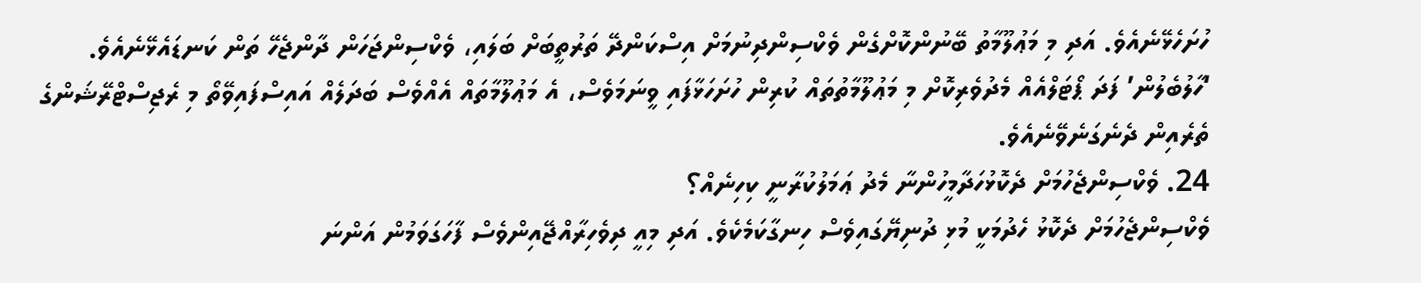ހުށަހެޅޭނެއެވެ. އަދި މި މަޢުލޫމާތު ބޭނުންކޮށްގެން ވެކްސިންދިނުމަށް އިސްކަންދޭ ތަރުތީބަށް ބަލައި، ވެކްސިންޖަހަން ދާންޖެހޭ ތަން ކަނޑައެޅޭނެއެވެ. ‘ހާލުބެލުން’ ފަދަ ޕޯޓަލްއެއް މެދުވެރިކޮށް މި މަޢުލޫމާތުތައް ކުރިން ހުށަހަޅާފައި ވީނަމަވެސް، އެ މަޢުލޫމާތައް އެއްވެސް ބަދަލެއް އައިސްފައިވޭތޯ މި ރެޖިސްޓްރޭޝަންގެ ތެރެއިން ދެނެގަނެވޭނެއެވެ.
24. ވެކްސިންޖެހުމަށް ދެކޮޅުހަދާމީހުންނާ މެދު ޢަމަލުކުރާނީ ކިހިނެއް؟
ވެކްސިންޖެހުމަށް ދެކޮޅު ހެދުމަކީ މުޅި ދުނިޔޭގައިވެސް ހިނގާކަމެކެވެ. އަދި މިއީ ދިވެހިރާއްޖޭއިންވެސް ފާހަގަވަމުން އަންނަ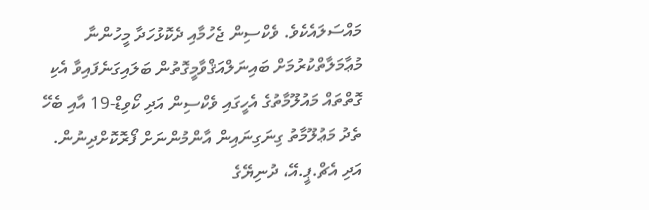މައްސަލައެކެވެ. ވެކްސިން ޖެހުމާއި ދެކޮޅުހަދާ މީހުންނާ މުޢާމަލާތްކުރުމަށް ބައިނަލްއަޤްވާމީގޮތުން ބަލައިގަނެފައިވާ އެކި ގޮތްތައް މައުލޫމާތުގެ އެހީގައި ވެކްސިން އަދި ކޯވިޑް-19 އާއި ބެހޭ ތެދު މަޢުލޫމާތު ގިނަގިނައިން އާންމުންނަށް ފޯރޮކޮށްދިނުން. އަދި އެޗް.ޕީ.އޭ، ދުނިޔޭގެ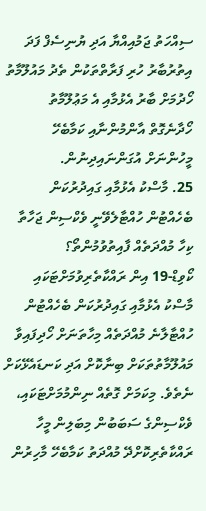ސިއްހަތު ޖަމުއިއްޔާ އަދި ޔުނިސެފް ފަދަ އިތުރުބާރު ހުރި ފަރާތްތަކުން ތެދު މައުލޫމާތު ހޯދުމަށް ބާރު އެޅުމާއި އެ މަޢުލޫމާތު ހޯދާނެގޮތް އާންމުންނާއި ކަމާބެހޭ މީހުންނަށް އުގަންނައިދިނުން.
25. މާސްކު އެޅުމާއި ގައިދުރުކަން ބެހެއްޓުން ހުއްޓާލެވޭނީ ވެކްސިން ޖަހާތާ ކިހާ މުއްދަތެއް ފާއިތުވުމުންތޯ؟
ކޯވިޑް-19 އިން ރައްކާތެރިވުމަށްޓަކައި މާސްކު އެޅުމާއި ގައިދުރުކަން ބެހެއްޓުން ހުއްޓާލާނެ މުއްދަތެއް މިހާތަނަށް ހޯދިފައިވާ މައުލޫމާތުތަކަށް ބިނާކޮށް އަދި ކަނޑައެޅޭކަށް ނެތެވެ. މިކަމަށް ގޮތެއް ނިންމުމަށްޓަކައި، ވެކްސިންގެ ސަބަބުން މިބަލިން މީހާ ރައްކާތެރިކޮށްދޭ މުއްދަތު ކަމާބެހޭ މާހިރުން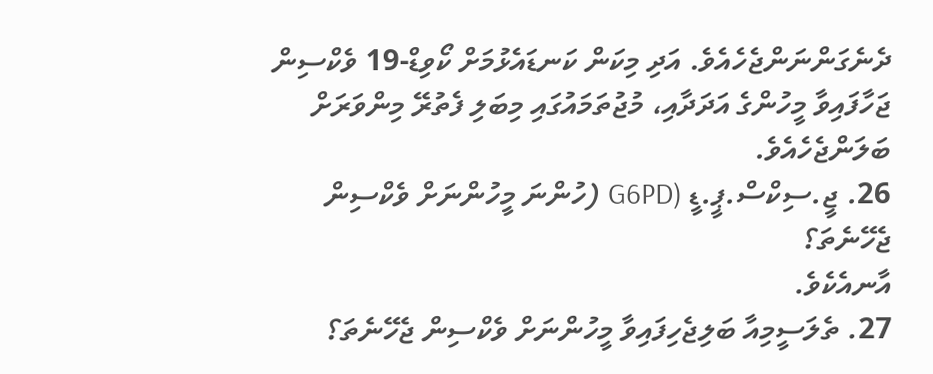ދެނެގަންނަންޖެހެއެވެ. އަދި މިކަން ކަނޑައެޅުމަށް ކޯވިޑް-19 ވެކްސިން ޖަހާފައިވާ މީހުންގެ އަދަދާއި، މުޖުތަމައުގައި މިބަލި ފެތުރޭ މިންވަރަށް ބަލަންޖެހެއެވެ.
26. ޖީ.ސިކްސް.ޕީ.ޑީ (G6PD (ހުންނަ މީހުންނަށް ވެކްސިން ޖެހޭނެތަ؟
އާނއެކެވެ.
27. ތެލަސީމިއާ ބަލިޖެހިފައިވާ މީހުންނަށް ވެކްސިން ޖެހޭނެތަ؟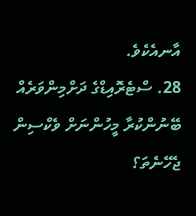އާނއެކެވެ.
28. ސްޓެރޮއިޑްގެ ދަށްމިންވަރެއް ބޭނުންކުރާ މީހުންނަށް ވެކްސިން ޖެހޭނެތަ؟